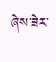ཞེས་ཟེར་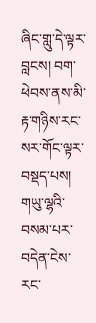ཞིང་གླུ་དེ་ལྟར་བླངས། བག་ཕེབས་ནས་མི་རྟ་གཉིས་རང་སར་གོང་ལྟར་བསྡད་པས། གཡུ་ལྷའི་བསམ་པར་བདེན་ངེས་རང་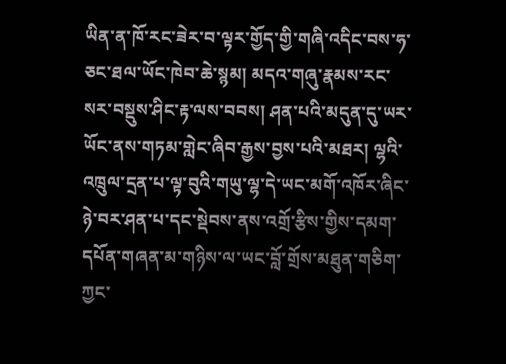ཡིན་ན་ཁོ་རང་ཟེར་བ་ལྟར་གྱོད་གྱི་གཞི་འདིང་བས་ཧ་ཅང་ཐལ་ཡོང་ཁེབ་ཆེ་སྙམ། མདའ་གཞུ་རྣམས་རང་སར་བསྡུས་ཤིང་རྟ་ལས་བབས། ཤན་པའི་མདུན་དུ་ཡར་ཡོང་ནས་གཏམ་གླེང་ཞིབ་རྒྱས་བྱས་པའི་མཐར། ལྷའི་འཁྲུལ་དྲན་པ་ལྟ་བུའི་གཡུ་ལྷ་དེ་ཡང་མགོ་འཁོར་ཞིང་ཉེ་བར་ཤན་པ་དང་སྡེབས་ནས་འགྲོ་རྩིས་གྱིས་དམག་དཔོན་གཞན་མ་གཉིས་ལ་ཡང་བློ་གྲོས་མཐུན་གཅིག་ཀྱང་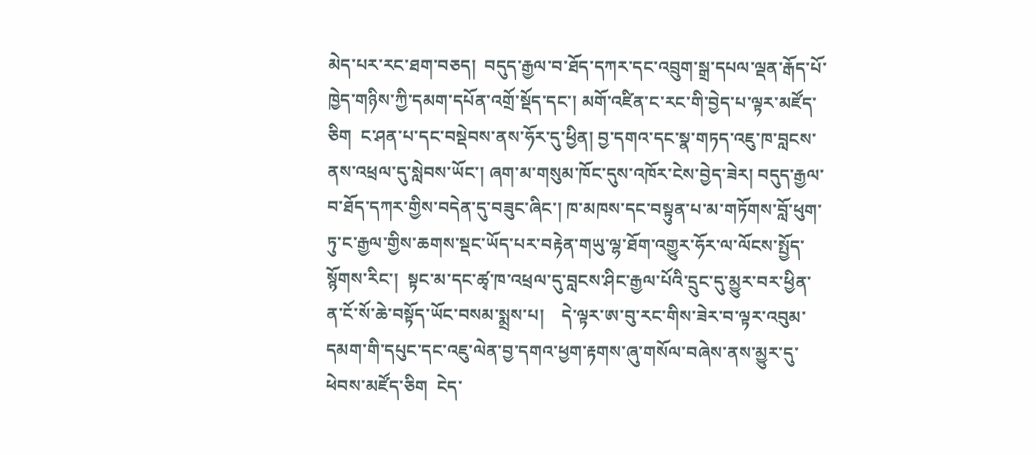མེད་པར་རང་ཐག་བཅད།  བདུད་རྒྱལ་བ་ཐོད་དཀར་དང་འབྲུག་སྒྲ་དཔལ་ལྡན་རྒོད་པོ་ཁྱེད་གཉིས་ཀྱི་དམག་དཔོན་འགྲོ་སྡོད་དང་། མགོ་འཛིན་ང་རང་གི་བྱེད་པ་ལྟར་མཛོད་ཅིག  ང་ཤན་པ་དང་བསྡེབས་ནས་ཧོར་དུ་ཕྱིན། བྱ་དགའ་དང་སྣ་གཏད་འཇུ་ཁ་བླངས་ནས་འཕྲལ་དུ་སླེབས་ཡོང་། ཞག་མ་གསུམ་ཁོང་དུས་འཁོར་ངེས་བྱེད་ཟེར། བདུད་རྒྱལ་བ་ཐོད་དཀར་གྱིས་བདེན་དུ་བཟུང་ཞིང་། ཁ་མཁས་དང་བསྟུན་པ་མ་གཏོགས་བློ་ཕུག་ཏུ་ང་རྒྱལ་གྱིས་ཆགས་སྡང་ཡོད་པར་བརྟེན་གཡུ་ལྷ་ཐོག་འགྱུར་ཧོར་ལ་ལོངས་སྤྱོད་སྙོགས་རིང་།  སྟང་མ་དང་ཚྭ་ཁ་འཕྲལ་དུ་བླངས་ཤིང་རྒྱལ་པོའི་དྲུང་དུ་མྱུར་བར་ཕྱིན་ན་ངོ་སོ་ཆེ་བསྟོད་ཡོང་བསམ་སྨྲས་པ།    དེ་ལྟར་ཨ་བུ་རང་གིས་ཟེར་བ་ལྟར་འབུམ་དམག་གི་དཔུང་དང་འཇུ་ལེན་བྱ་དགའ་ཕྱག་རྟགས་ཞུ་གསོལ་བཞེས་ནས་མྱུར་དུ་ཕེབས་མཛོད་ཅིག  ངེད་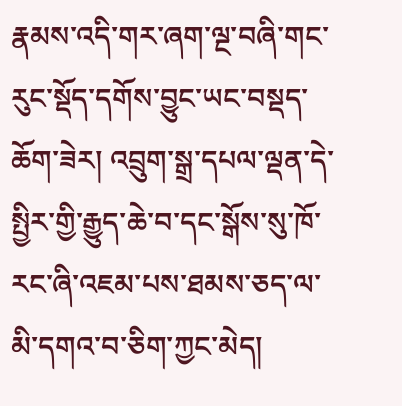རྣམས་འདི་གར་ཞག་ལྔ་བཞི་གང་རུང་སྡོད་དགོས་བྱུང་ཡང་བསྡད་ཆོག་ཟེར། འབྲུག་སྒྲ་དཔལ་ལྡན་དེ་སྤྱིར་གྱི་རྒྱུད་ཆེ་བ་དང་སྒོས་སུ་ཁོ་རང་ཞི་འཇམ་པས་ཐམས་ཅད་ལ་མི་དགའ་བ་ཅིག་ཀྱང་མེད།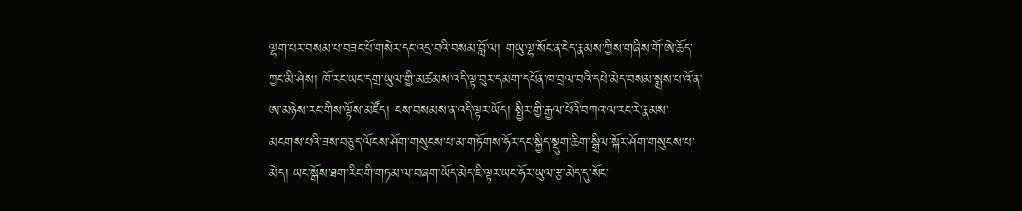ལྷག་པར་བསམ་པ་བཟང་པོ་གསེར་དང་འདྲ་བའི་བསམ་བློ་ལ། གཡུ་ལྷ་སོང་ན་ངེད་རྣམས་ཀྱིས་གཞིས་གོ་ཨེ་ཆོད་ཀྱང་མི་ཤེས། ཁོ་རང་ཡང་དགྲ་ཡུལ་གྱི་མཚམས་འདི་ལྟ་བུར་དམག་དཔོན་ཁ་བྲལ་བའི་དཔེ་མེད་བསམ་སྨྲས་པ་འོ་ན་ཨ་མཉེས་རང་གིས་ལྟོས་མཛོད། ངས་བསམས་ན་འདི་ལྟར་ཡོད། སྤྱིར་གྱི་རྒྱལ་པོའི་བཀའ་ལ་རང་རེ་རྣམས་མངགས་པའི་ཟས་བཅུད་ལོངས་ཤོག་གསུངས་པ་མ་གཏོགས་ཧོར་དང་སྐྱིད་སྡུག་ཆིག་སྒྲིལ་སྐོར་ཤོག་གསུངས་པ་མེད། ཡང་སྒོས་ཐག་རིང་གི་གཏམ་ལ་བཞག་ཡོད་མེད་ཇི་ལྟར་ཡང་ཧོར་ཡུལ་རྩ་མེད་དུ་སོང་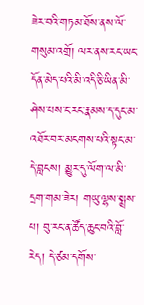ཟེར་བའི་གཏམ་ཐོས་ནས་ལོ་གསུམ་འགྲོ། ལར་ནས་རང་ཡང་དོན་མེད་པའི་མི་འདི་ཅི་ཡིན་མི་ཤེས་པས་ང་རང་རྣམས་ད་དུང་མ་འཐོར་བར་མངགས་པའི་སྟང་མ་དེ་བླངས། མྱུར་དུ་ལོག་ལ་མི་དྲག་གམ་ཟེར། གཡུ་ལྷས་སྨྲས་པ། བུ་རང་ན་ཚོད་ཆུང་བའི་བློ་རེད། དེ་ཙམ་དགོས་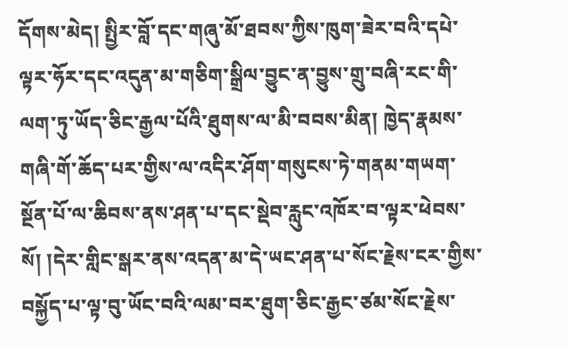དོགས་མེད། སྤྱིར་བློ་དང་གཞུ་མོ་ཐབས་ཀྱིས་ཁུག་ཟེར་བའི་དཔེ་ལྟར་ཧོར་དང་འདུན་མ་གཅིག་སྒྲིལ་བྱུང་ན་བྱུས་གྲུ་བཞི་རང་གི་ལག་ཏུ་ཡོད་ཅིང་རྒྱལ་པོའི་ཐུགས་ལ་མི་བབས་མིན། ཁྱེད་རྣམས་གཞི་གོ་ཆོད་པར་གྱིས་ལ་འདིར་ཤོག་གསུངས་ཏེ་གནམ་གཡག་སྔོན་པོ་ལ་ཆིབས་ནས་ཤན་པ་དང་སྡེབ་རླུང་འཁོར་བ་ལྟར་ཕེབས་སོ། །དེར་གླིང་སྒར་ནས་འདན་མ་དེ་ཡང་ཤན་པ་སོང་རྗེས་ངར་གྱིས་བསྐྱོད་པ་ལྟ་བུ་ཡོང་བའི་ལམ་བར་ཐུག་ཅིང་རྒྱང་ཙམ་སོང་རྗེས་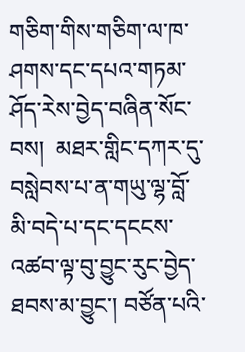གཅིག་གིས་གཅིག་ལ་ཁ་ཤགས་དང་དཔའ་གཏམ་ཤོད་རེས་བྱེད་བཞིན་སོང་བས།  མཐར་གླིང་དཀར་དུ་བསླེབས་པ་ན་གཡུ་ལྷ་བློ་མི་བདེ་པ་དང་དངངས་འཚབ་ལྟ་བུ་བྱུང་རུང་བྱེད་ཐབས་མ་བྱུང་། བཙོན་པའི་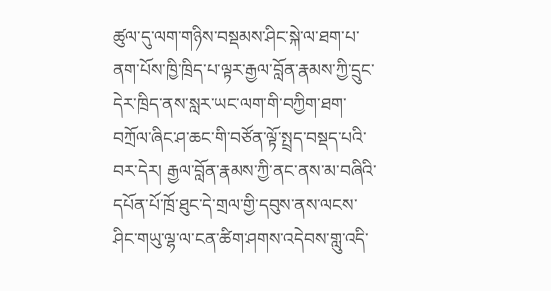ཚུལ་དུ་ལག་གཉིས་བསྡམས་ཤིང་སྐེ་ལ་ཐག་པ་ནག་པོས་ཁྱི་ཁྲིད་པ་ལྟར་རྒྱལ་བློན་རྣམས་ཀྱི་དྲུང་དེར་ཁྲིད་ནས་སླར་ཡང་ལག་གི་བཀྱིག་ཐག་བཀྲོལ་ཞིང་ཤ་ཆང་གི་བཙོན་ལྟོ་སྤྲད་བསྡད་པའི་བར་དེར། རྒྱལ་བློན་རྣམས་ཀྱི་ནང་ནས་མ་བཞིའི་དཔོན་པོ་ཁྲོ་ཐུང་དེ་གྲལ་གྱི་དབུས་ནས་ལངས་ཤིང་གཡུ་ལྷ་ལ་ངན་ཚིག་ཤགས་འདེབས་གླུ་འདི་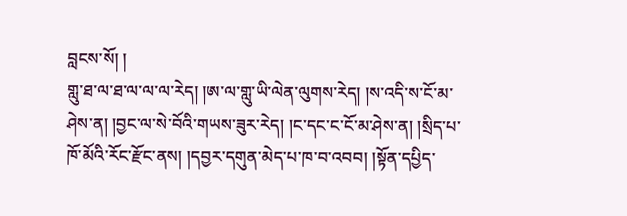བླངས་སོ། །
གླུ་ཐ་ལ་ཐ་ལ་ལ་ལ་རེད། །ཨ་ལ་གླུ་ཡི་ལེན་ལུགས་རེད། །ས་འདི་ས་ངོ་མ་ཤེས་ན། །བྱང་ལ་སེ་བོའི་གཡས་ཟུར་རེད། །ང་དང་ང་ངོ་མ་ཤེས་ན། །སྲིད་པ་ཁོ་མོའི་རོང་རྫོང་ནས། །དབྱར་དགུན་མེད་པ་ཁ་བ་འབབ། །སྟོན་དཔྱིད་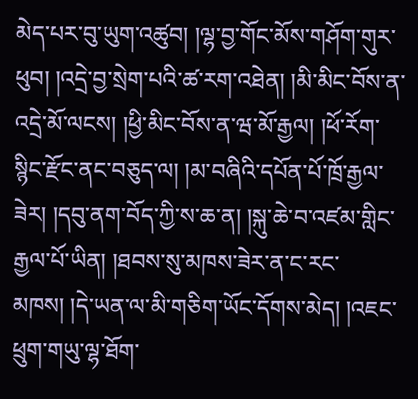མེད་པར་བུ་ཡུག་འཚུབ། །ལྷ་བྱ་གོང་མོས་གཤོག་གུར་ཕུབ། །འདྲེ་བྱ་སྲེག་པའི་ཚ་རག་འཐེན། །མི་མིང་བོས་ན་འདྲེ་མོ་ལངས། །ཕྱི་མིང་བོས་ན་ཝ་མོ་རྒྱལ། །ཕོ་རོག་སྙིང་རྫོང་ནང་བཅུད་ལ། །མ་བཞིའི་དཔོན་པོ་ཁྲོ་རྒྱལ་ཟེར། །དབུ་ནག་བོད་ཀྱི་ས་ཆ་ན། །སྐུ་ཆེ་བ་འཛམ་གླིང་རྒྱལ་པོ་ཡིན། །ཐབས་སུ་མཁས་ཟེར་ན་ང་རང་མཁས། །དེ་ཡན་ལ་མི་གཅིག་ཡོང་དོགས་མེད། །འཇང་ཕྲུག་གཡུ་ལྷ་ཐོག་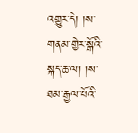འགྱུར་དེ། །ས་གནམ་གྱེར་སྒོའི་སྐད་ཆ་ལ། །ས་ཐམ་རྒྱལ་པོའི་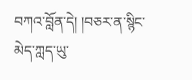བཀའ་བློན་དེ། །བཅར་ན་སྙིང་མེད་ཀླད་ཡུ་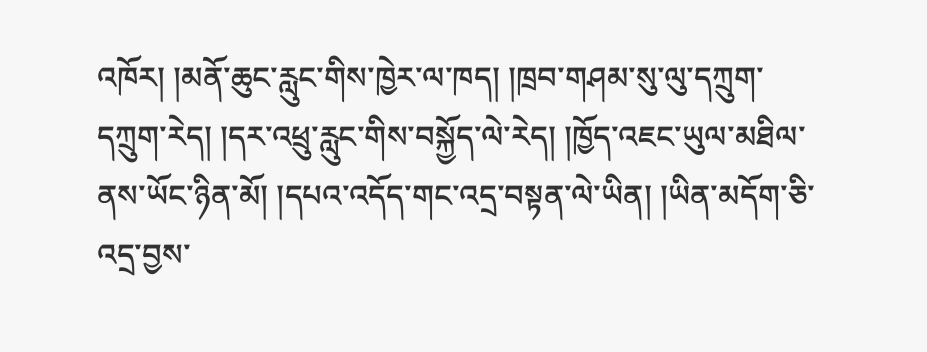འཁོར། །མནོ་ཆུང་རླུང་གིས་ཁྱེར་ལ་ཁད། །ཁྲབ་གཤམ་སུ་ལུ་དཀྲུག་དཀྲུག་རེད། །དར་འཕྲུ་རླུང་གིས་བསྐྱོད་ལེ་རེད། །ཁྱོད་འཇང་ཡུལ་མཐིལ་ནས་ཡོང་ཉིན་མོ། །དཔའ་འདོད་གང་འདྲ་བསྟན་ལེ་ཡིན། །ཡིན་མདོག་ཅི་འདྲ་བྱས་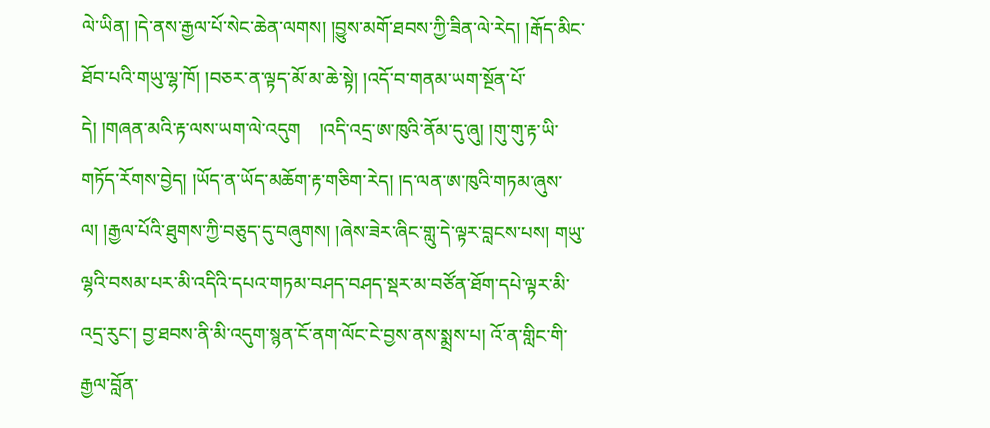ལེ་ཡིན། །དེ་ནས་རྒྱལ་པོ་སེང་ཆེན་ལགས། །བྱུས་མགོ་ཐབས་ཀྱི་ཟིན་ལེ་རེད། །རྒོད་མིང་ཐོབ་པའི་གཡུ་ལྷ་ཁོ། །བཅར་ན་ལྟད་མོ་མ་ཆེ་སྟེ། །འདོ་བ་གནམ་ཡག་སྔོན་པོ་དེ། །གཞན་མའི་རྟ་ལས་ཡག་ལེ་འདུག    །འདི་འདྲ་ཨ་ཁུའི་ནོམ་དུ་ཞུ། །གུ་གུ་རྟ་ཡི་གཏོད་རོགས་བྱེད། །ཡོད་ན་ཡོད་མཆོག་རྟ་གཅིག་རེད། །ད་ལན་ཨ་ཁུའི་གཏམ་ཞུས་ལ། །རྒྱལ་པོའི་ཐུགས་ཀྱི་བཅུད་དུ་བཞུགས། །ཞེས་ཟེར་ཞིང་གླུ་དེ་ལྟར་བླངས་པས། གཡུ་ལྷའི་བསམ་པར་མི་འདིའི་དཔའ་གཏམ་བཤད་བཤད་སྡར་མ་བཙོན་ཐོག་དཔེ་ལྟར་མི་འདྲ་རུང་། བྱ་ཐབས་ནི་མི་འདུག་སྙན་ངོ་ནག་ལོང་ངེ་བྱས་ནས་སྨྲས་པ། འོ་ན་གླིང་གི་རྒྱལ་བློན་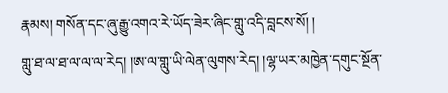རྣམས། གསོན་དང་ཞུ་རྒྱུ་འགའ་རེ་ཡོད་ཟེར་ཞིང་གླུ་འདི་བླངས་སོ། །
གླུ་ཐ་ལ་ཐ་ལ་ལ་ལ་རེད། །ཨ་ལ་གླུ་ཡི་ལེན་ལུགས་རེད། །ལྷ་ཡར་མཁྱེན་དགུང་སྔོན་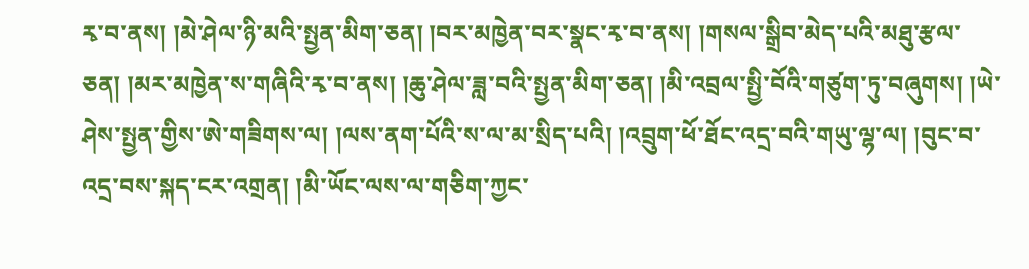རྭ་བ་ནས། །མེ་ཤེལ་ཉི་མའི་སྤྱན་མིག་ཅན། །བར་མཁྱེན་བར་སྣང་རྭ་བ་ནས། །གསལ་སྒྲིབ་མེད་པའི་མཐུ་རྩལ་ཅན། །མར་མཁྱེན་ས་གཞིའི་རྭ་བ་ནས། །ཆུ་ཤེལ་ཟླ་བའི་སྤྱན་མིག་ཅན། །མི་འབྲལ་སྤྱི་བོའི་གཙུག་ཏུ་བཞུགས། །ཡེ་ཤེས་སྤྱན་གྱིས་ཨེ་གཟིགས་ལ། །ལས་ནག་པོའི་ས་ལ་མ་སྲིད་པའི། །འབྲུག་ཕོ་ཐོང་འདྲ་བའི་གཡུ་ལྷ་ལ། །བུང་བ་འདྲ་བས་སྐད་ངར་འགྲན། །མི་ཡོང་ལས་ལ་གཅིག་ཀྱང་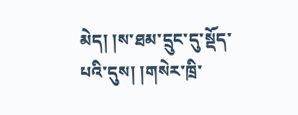མེད། །ས་ཐམ་དྲུང་དུ་སྡོད་པའི་དུས། །གསེར་ཁྲི་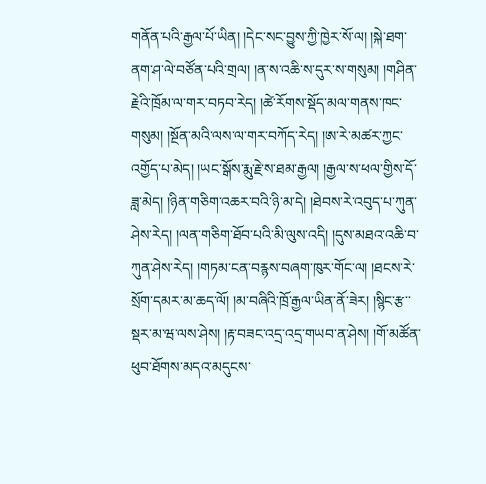གནོན་པའི་རྒྱལ་པོ་ཡིན། །དེང་སང་བྱུས་ཀྱི་ཁྱེར་སོ་ལ། །སྐེ་ཐག་ནག་ཤ་ལེ་བཙོན་པའི་གྲལ། །ན་ས་འཆི་ས་དུར་ས་གསུམ། །གཤིན་རྗེའི་ཁྲོམ་ལ་གར་བཏབ་རེད། །ཚེ་རོགས་སྡོད་མལ་གནས་ཁང་གསུམ། །སྔོན་མའི་ལས་ལ་གར་བཀོད་རེད། །ཨ་རེ་མཚར་ཀྱང་འགྱོད་པ་མེད། །ཡང་སྒོས་རྨུ་རྗེ་ས་ཐམ་རྒྱལ། །རྒྱལ་ས་ཕལ་གྱིས་དོ་ཟླ་མེད། །ཉིན་གཅིག་འཆར་བའི་ཉི་མ་དེ། །ཐེབས་རེ་འབུད་པ་ཀུན་ཤེས་རེད། །ལན་གཅིག་ཐོབ་པའི་མི་ལུས་འདི། །དུས་མཐའ་འཆི་བ་ཀུན་ཤེས་རེད། །གཏམ་ངན་བརྙས་བཞག་ཁུར་གོང་ལ། །ཐངས་རེ་སྲོག་དམར་མ་ཆད་ལོ། །མ་བཞིའི་ཁྲོ་རྒྱལ་ཡིན་ནོ་ཟེར། །སྙིང་རྩ་་སྡར་མ་ཝ་ལས་ཤེས། །རྟ་བཟང་འདྲ་འདྲ་གཡབ་ན་ཤེས། །གོ་མཚོན་ཕུབ་ཐོགས་མདའ་མདུངས་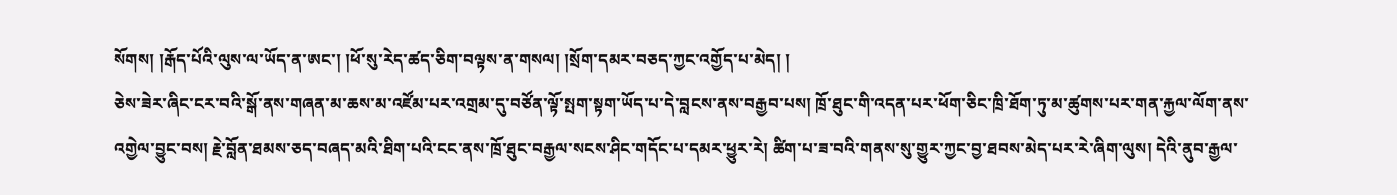སོགས། །རྒོད་པོའི་ལུས་ལ་ཡོད་ན་ཨང་། །ཕོ་སུ་རེད་ཚད་ཅིག་བལྟས་ན་གསལ། །སྲོག་དམར་བཅད་ཀྱང་འགྱོད་པ་མེད། །
ཅེས་ཟེར་ཞིང་ངར་བའི་སྒོ་ནས་གཞན་མ་ཆས་མ་འཛོམ་པར་འགྲམ་དུ་བཙོན་ལྟོ་སྤག་སྟག་ཡོད་པ་དེ་བླངས་ནས་བརྒྱབ་པས། ཁྲོ་ཐུང་གི་འདན་པར་ཕོག་ཅིང་ཁྲི་ཐོག་ཏུ་མ་ཚུགས་པར་གན་རྐྱལ་ལོག་ནས་འགྱེལ་བྱུང་བས། རྗེ་བློན་ཐམས་ཅད་བཞད་མའི་ཐིག་པའི་ངང་ནས་ཁྲོ་ཐུང་བརྒྱལ་སངས་ཤིང་གདོང་པ་དམར་ཕྱུར་རེ། ཚིག་པ་ཟ་བའི་གནས་སུ་གྱུར་ཀྱང་བྱ་ཐབས་མེད་པར་རེ་ཞིག་ལུས། དེའི་ནུབ་རྒྱལ་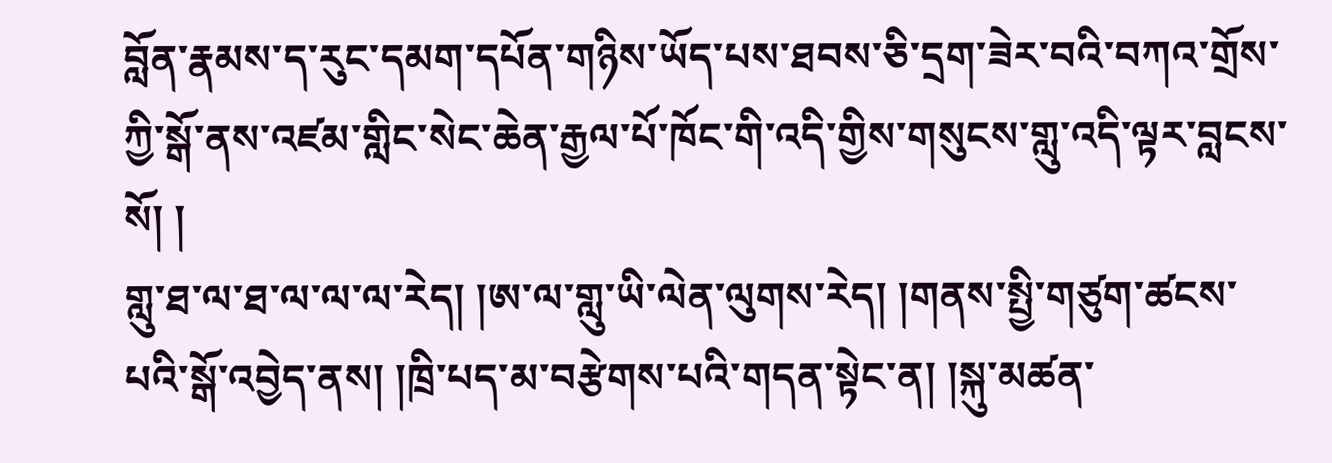བློན་རྣམས་ད་རུང་དམག་དཔོན་གཉིས་ཡོད་པས་ཐབས་ཅི་དྲག་ཟེར་བའི་བཀའ་གྲོས་ཀྱི་སྒོ་ནས་འཛམ་གླིང་སེང་ཆེན་རྒྱལ་པོ་ཁོང་གི་འདི་གྱིས་གསུངས་གླུ་འདི་ལྟར་བླངས་སོ། །
གླུ་ཐ་ལ་ཐ་ལ་ལ་ལ་རེད། །ཨ་ལ་གླུ་ཡི་ལེན་ལུགས་རེད། །གནས་སྤྱི་གཙུག་ཚངས་པའི་སྒོ་འབྱེད་ནས། །ཁྲི་པད་མ་བརྩེགས་པའི་གདན་སྟེང་ན། །སྐུ་མཚན་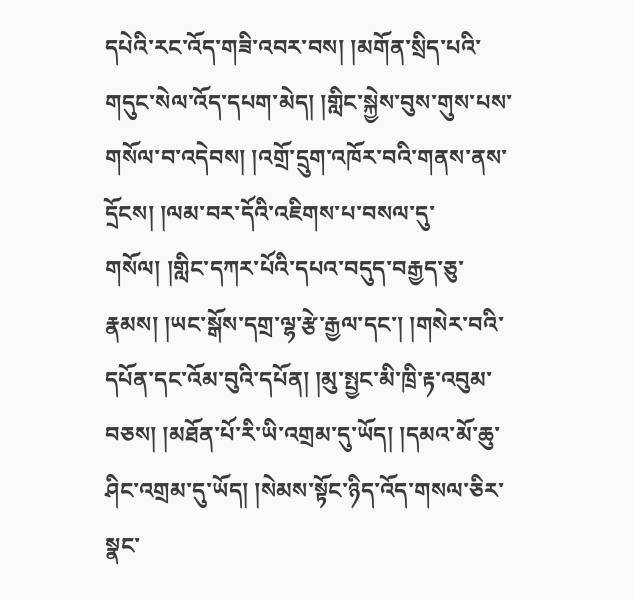དཔེའི་རང་འོད་གཟི་འབར་བས། །མགོན་སྲིད་པའི་གདུང་སེལ་འོད་དཔག་མེད། །གླིང་སྐྱེས་བུས་གུས་པས་གསོལ་བ་འདེབས། །འགྲོ་དྲུག་འཁོར་བའི་གནས་ནས་དྲོངས། །ལམ་བར་དོའི་འཇིགས་པ་བསལ་དུ་གསོལ། །གླིང་དཀར་པོའི་དཔའ་བདུད་བརྒྱད་ཅུ་རྣམས། །ཡང་སྒོས་དགྲ་ལྷ་རྩེ་རྒྱལ་དང་། །གསེར་བའི་དཔོན་དང་འོམ་བུའི་དཔོན། །མུ་སྤྱང་མི་ཁྲི་རྟ་འབུམ་བཅས། །མཐོན་པོ་རི་ཡི་འགྲམ་དུ་ཡོད། །དམའ་མོ་ཆུ་ཤིང་འགྲམ་དུ་ཡོད། །སེམས་སྟོང་ཉིད་འོད་གསལ་ཅིར་སྣང་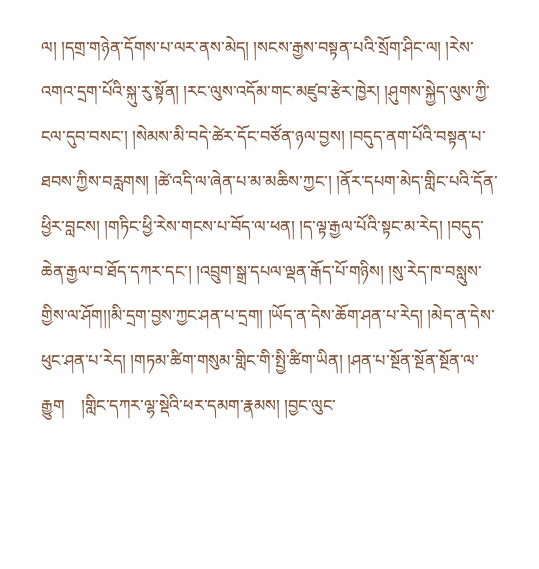ལ། །དགྲ་གཉེན་དོགས་པ་ལར་ནས་མེད། །སངས་རྒྱས་བསྟན་པའི་སྲོག་ཤིང་ལ། །རེས་འགའ་དྲག་པོའི་སྐུ་རུ་སྟོན། །རང་ལུས་འདོམ་གང་མཛུབ་རྩེར་ཁྱེར། །ཤུགས་སྐྱེད་ལུས་ཀྱི་ངལ་དུབ་བསང་། །སེམས་མི་བདེ་ཚེར་དོང་བཙོན་ཉལ་བྱས། །བདུད་ནག་པོའི་བསྟན་པ་ཐབས་ཀྱིས་བརླགས། །ཚེ་འདི་ལ་ཞེན་པ་མ་མཆིས་ཀྱང་། །ནོར་དཔག་མེད་གླིང་པའི་དོན་ཕྱིར་བླངས། །གཏིང་ཕྱི་རེས་གངས་པ་བོད་ལ་ཕན། །ད་ལྟ་རྒྱལ་པོའི་སྟང་མ་རེད། །བདུད་ཆེན་རྒྱལ་བ་ཐོད་དཀར་དང་། །འབྲུག་སྒྲ་དཔལ་ལྡན་རྒོད་པོ་གཉིས། །སུ་རེད་ཁ་བསླུས་གྱིས་ལ་ཤོག།།མི་དྲག་བྱས་ཀྱང་ཤན་པ་དྲག། །ཡོད་ན་དེས་ཆོག་ཤན་པ་རེད། །མེད་ན་དེས་ཕུང་ཤན་པ་རེད། །གཏམ་ཚིག་གསུམ་གླིང་གི་སྤྱི་ཚིག་ཡིན། །ཤན་པ་སྔོན་སྔོན་སྔོན་ལ་རྒྱུག    །གླིང་དཀར་ལྷ་སྡེའི་ཕར་དམག་རྣམས། །བྱང་ལུང་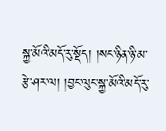སྐྱ་མོའི་མདོ་རུ་སྡོད། །སང་ཉིན་ཉི་མ་རྩེ་ཤར་ལ། །བྱང་ལུང་སྐྱ་མོའི་མདོ་རུ་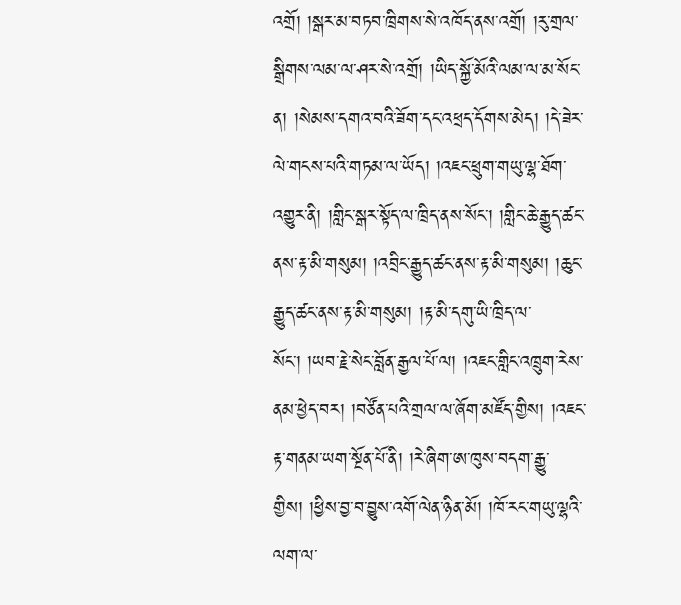འགྲོ། །སྒར་མ་བཏབ་ཁྲིགས་སེ་འཁོད་ནས་འགྲོ། །རུ་གྲལ་སྒྲིགས་ལམ་ལ་ཤར་སེ་འགྲོ། །ཡིད་སྐྱོ་མོའི་ལམ་ལ་མ་སོང་ན། །སེམས་དགའ་བའི་ཟོག་དང་འཕྲད་དོགས་མེད། །དེ་ཟེར་ལེ་གངས་པའི་གཏམ་ལ་ཡོད། །འཇང་ཕྲུག་གཡུ་ལྷ་ཐོག་འགྱུར་ནི། །གླིང་སྒར་སྟོད་ལ་ཁྲིད་ནས་སོང་། །གླིང་ཆེ་རྒྱུད་ཚང་ནས་རྟ་མི་གསུམ། །འབྲིང་རྒྱུད་ཚང་ནས་རྟ་མི་གསུམ། །ཆུང་རྒྱུད་ཚང་ནས་རྟ་མི་གསུམ། །རྟ་མི་དགུ་ཡི་ཁྲིད་ལ་སོང་། །ཡབ་རྗེ་སེང་བློན་རྒྱལ་པོ་ལ། །འཇང་གླིང་འཁྲུག་རེས་ནམ་ཕྱེད་བར། །བཙོན་པའི་གྲལ་ལ་ཞོག་མཛོད་གྱིས། །འཇང་རྟ་གནམ་ཡག་སྔོན་པོ་ནི། །རེ་ཞིག་ཨ་ཁུས་བདག་རྒྱུ་གྱིས། །ཕྱིས་བྱ་བ་བྱུས་འགོ་ལེན་ཉིན་མོ། །ཁོ་རང་གཡུ་ལྷའི་ལག་ལ་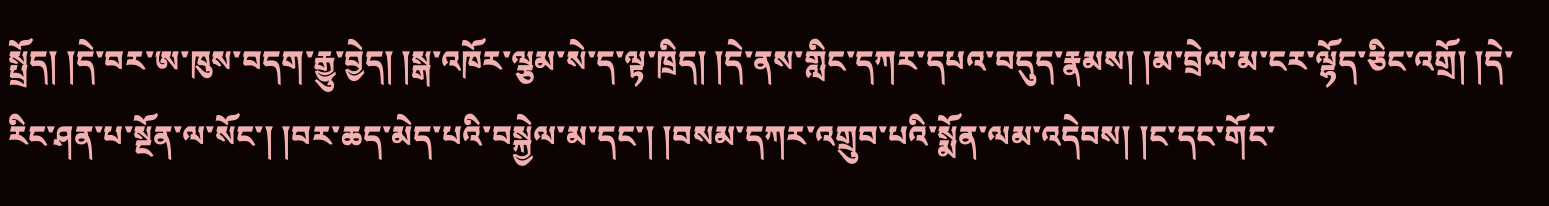སྤྲོད། །དེ་བར་ཨ་ཁུས་བདག་རྒྱུ་བྱེད། །སྒ་འཁོར་ལྕམ་སེ་ད་ལྟ་ཁྲིད། །དེ་ནས་གླིང་དཀར་དཔའ་བདུད་རྣམས། །མ་བྲེལ་མ་ངར་ལྷོད་ཅིང་འགྲོ། །དེ་རིང་ཤན་པ་སྔོན་ལ་སོང་། །བར་ཆད་མེད་པའི་བསྐྱེལ་མ་དང་། །བསམ་དཀར་འགྲུབ་པའི་སྨོན་ལམ་འདེབས། །ང་དང་གོང་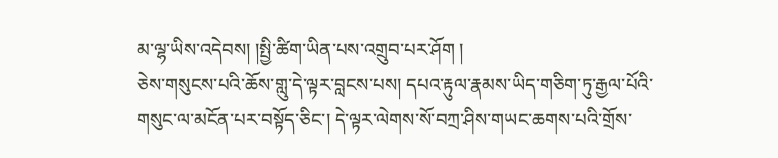མ་ལྷ་ཡིས་འདེབས། །སྤྱི་ཚིག་ཡིན་པས་འགྲུབ་པར་ཤོག །
ཅེས་གསུངས་པའི་ཆོས་གླུ་དེ་ལྟར་བླངས་པས། དཔའ་རྟུལ་རྣམས་ཡིད་གཅིག་ཏུ་རྒྱལ་པོའི་གསུང་ལ་མངོན་པར་བསྟོད་ཅིང་། དེ་ལྟར་ལེགས་སོ་བཀྲ་ཤིས་གཡང་ཆགས་པའི་གྲོས་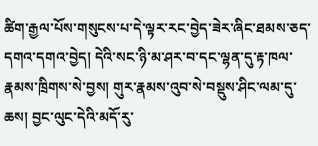ཚིག་རྒྱལ་པོས་གསུངས་པ་དེ་ལྟར་རང་བྱེད་ཟེར་ཞིང་ཐམས་ཅད་དགའ་དགའ་བྱེད། དེའི་སང་ཉི་མ་ཤར་བ་དང་ལྷན་དུ་རྟ་ཁལ་རྣམས་ཁྲིགས་སེ་བྱས། གུར་རྣམས་འུབ་སེ་བསྡུས་ཤིང་ལམ་དུ་ཆས། བྱང་ལུང་དེའི་མདོ་རུ་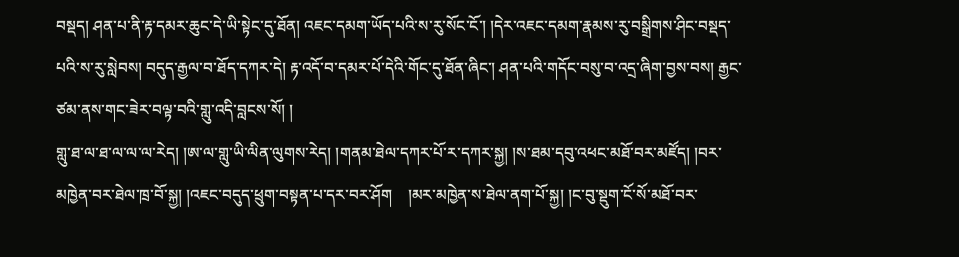བསྡད། ཤན་པ་ནི་རྟ་དམར་ཆུང་དེ་ཡི་སྟེང་དུ་ཐོན། འཇང་དམག་ཡོད་པའི་ས་རུ་སོང་ངོ་། །དེར་འཇང་དམག་རྣམས་རུ་བསྒྲིགས་ཤིང་བསྡད་པའི་ས་རུ་སླེབས། བདུད་རྒྱལ་བ་ཐོད་དཀར་དེ། རྟ་འདོ་བ་དམར་པོ་དེའི་གོང་དུ་ཐོན་ཞིང་། ཤན་པའི་གདོང་བསུ་བ་འདྲ་ཞིག་བྱས་བས། རྒྱང་ཙམ་ནས་གང་ཟེར་བལྟ་བའི་གླུ་འདི་བླངས་སོ། །
གླུ་ཐ་ལ་ཐ་ལ་ལ་ལ་རེད། །ཨ་ལ་གླུ་ཡི་ལིན་ལུགས་རེད། །གནམ་ཐེལ་དཀར་པོ་ར་དཀར་སྐྱ། །ས་ཐམ་དབུ་འཕང་མཐོ་བར་མཛོད། །བར་མཁྱེན་བར་ཐེལ་ཁྲ་བོ་སྐྱ། །འཇང་བདུད་ཕྲུག་བསྟན་པ་དར་བར་ཤོག    །མར་མཁྱེན་ས་ཐེལ་ནག་པོ་སྐྱ། །ང་བུ་སྡུག་ངོ་སོ་མཐོ་བར་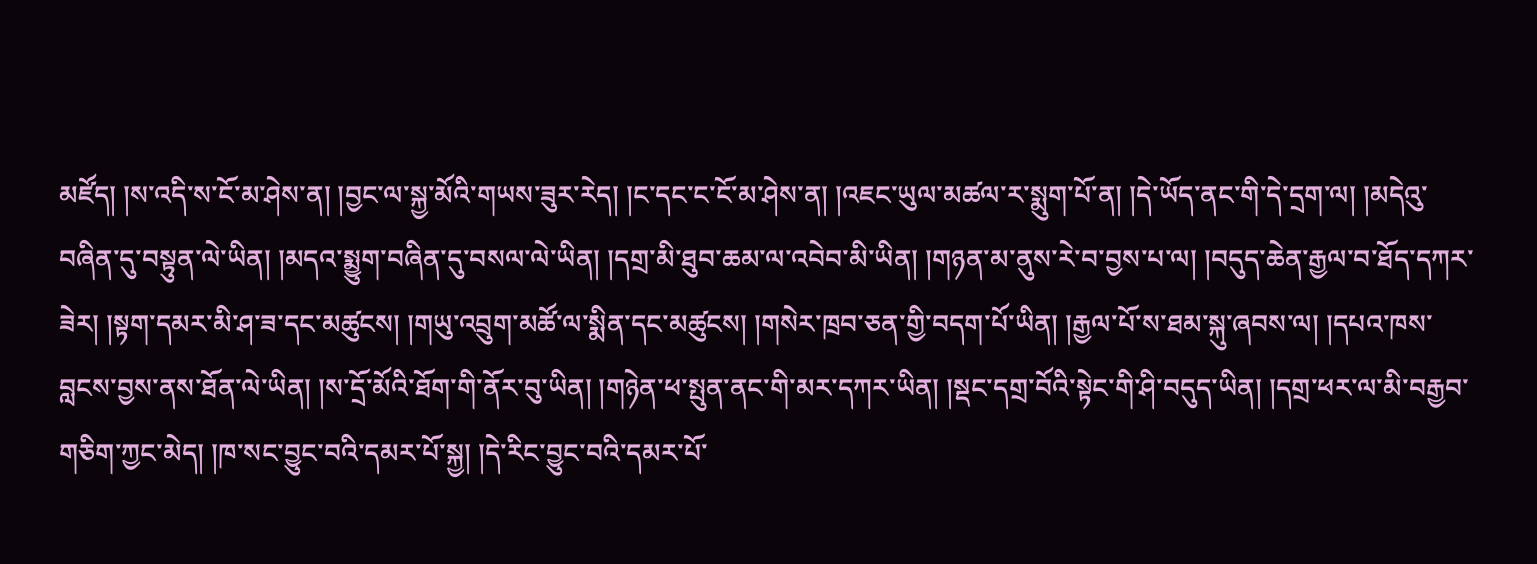མཛོད། །ས་འདི་ས་ངོ་མ་ཤེས་ན། །བྱང་ལ་སྐྱ་མོའི་གཡས་ཟུར་རེད། །ང་དང་ང་ངོ་མ་ཤེས་ན། །འཇང་ཡུལ་མཚལ་ར་སྨུག་པོ་ན། །དེ་ཡོད་ནང་གི་དེ་དྲག་ལ། །མདེའུ་བཞིན་དུ་བསྟུན་ལེ་ཡིན། །མདའ་སྨྱུག་བཞིན་དུ་བསལ་ལེ་ཡིན། །དགྲ་མི་ཐུབ་ཆམ་ལ་འབེབ་མི་ཡིན། །གཉན་མ་ནུས་རེ་བ་བྱས་པ་ལ། །བདུད་ཆེན་རྒྱལ་བ་ཐོད་དཀར་ཟེར། །སྟག་དམར་མི་ཤ་ཟ་དང་མཚུངས། །གཡུ་འབྲུག་མཚོ་ལ་སྨིན་དང་མཚུངས། །གསེར་ཁྲབ་ཅན་གྱི་བདག་པོ་ཡིན། །རྒྱལ་པོ་ས་ཐམ་སྐུ་ཞབས་ལ། །དཔའ་ཁས་བླངས་བྱས་ནས་ཐོན་ལེ་ཡིན། །ས་དྲོ་མོའི་ཐོག་གི་ནོར་བུ་ཡིན། །གཉེན་ཕ་སྤུན་ནང་གི་མར་དཀར་ཡིན། །སྡང་དགྲ་བོའི་སྟེང་གི་ཤི་བདུད་ཡིན། །དགྲ་ཕར་ལ་མི་བརྒྱབ་གཅིག་ཀྱང་མེད། །ཁ་སང་བྱུང་བའི་དམར་པོ་སྐྱ། །དེ་རིང་བྱུང་བའི་དམར་པོ་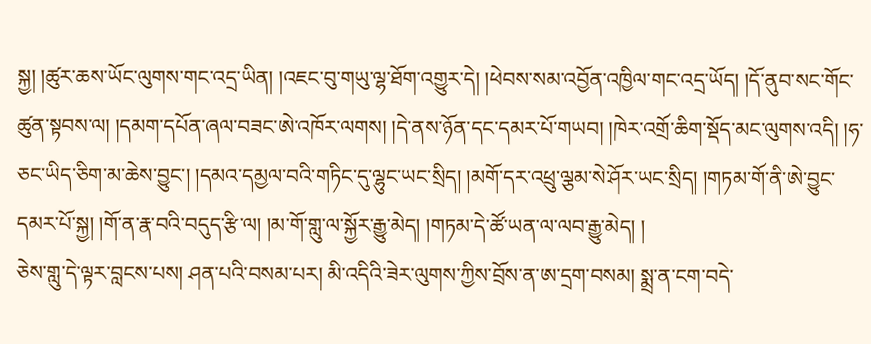སྐྱ། །ཚུར་ཆས་ཡོང་ལུགས་གང་འདྲ་ཡིན། །འཇང་བུ་གཡུ་ལྷ་ཐོག་འགྱུར་དེ། །ཕེབས་སམ་འབྱོན་འཁྱིལ་གང་འདྲ་ཡོད། །དོ་ནུབ་སང་གོང་ཚུན་སྟབས་ལ། །དམག་དཔོན་ཞལ་བཟང་ཨེ་འཁོར་ལགས། །དེ་ནས་ཉོན་དང་དམར་པོ་གཡབ། །ཁེར་འགྲོ་ཆིག་སྡོད་མང་ལུགས་འདི། །ཧ་ཅང་ཡིད་ཅིག་མ་ཆེས་བྱུང་། །དམའ་དམྱལ་བའི་གཏིང་དུ་ལྷུང་ཡང་སྲིད། །མགོ་དར་འཕྲུ་ལྕམ་སེ་ཤོར་ཡང་སྲིད། །གཏམ་གོ་ནི་ཨེ་བྱུང་དམར་པོ་སྐྱ། །གོ་ན་རྣ་བའི་བདུད་རྩི་ལ། །མ་གོ་གླུ་ལ་སྐྱོར་རྒྱུ་མེད། །གཏམ་དེ་ཚོ་ཡན་ལ་ལབ་རྒྱུ་མེད། །
ཅེས་གླུ་དེ་ལྟར་བླངས་པས། ཤན་པའི་བསམ་པར། མི་འདིའི་ཟེར་ལུགས་ཀྱིས་བྲོས་ན་ཨ་དྲག་བསམ། སྨྲ་ན་ངག་བདེ་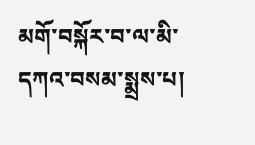མགོ་བསྐོར་བ་ལ་མི་དཀའ་བསམ་སྨྲས་པ།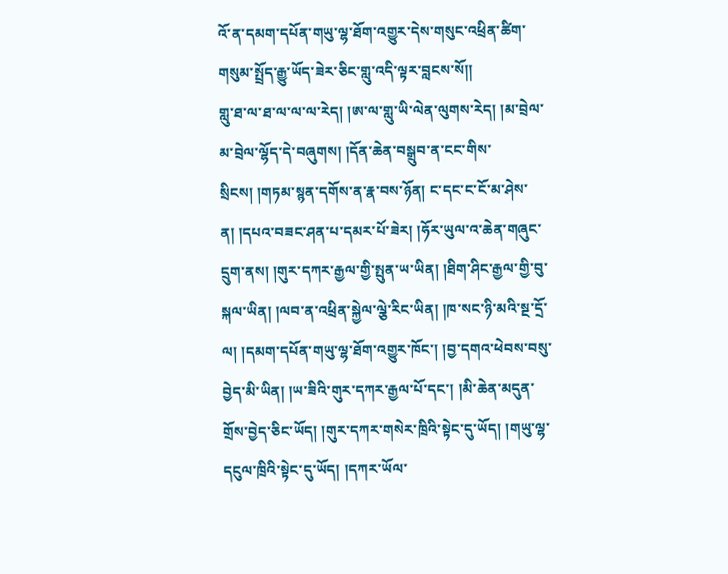འོ་ན་དམག་དཔོན་གཡུ་ལྷ་ཐོག་འགྱུར་དེས་གསུང་འཕྲིན་ཚིག་གསུམ་སྤྲོད་རྒྱུ་ཡོད་ཟེར་ཅིང་གླུ་འདི་ལྟར་བླངས་སོ།།
གླུ་ཐ་ལ་ཐ་ལ་ལ་ལ་རེད། །ཨ་ལ་གླུ་ཡི་ལེན་ལུགས་རེད། །མ་བྲེལ་མ་བྲེལ་ལྷོད་དེ་བཞུགས། །དོན་ཆེན་བསྒྲུབ་ན་ངང་གིས་སྲིངས། །གཏམ་སྙན་དགོས་ན་རྣ་བས་ཉོན། ང་དང་ང་ངོ་མ་ཤེས་ན། །དཔའ་བཟང་ཤན་པ་དམར་པོ་ཟེར། །ཧོར་ཡུལ་འ་ཆེན་གཞུང་དྲུག་ནས། །གུར་དཀར་རྒྱལ་གྱི་སྤུན་ཡ་ཡིན། །ཐིག་ཤིང་རྒྱལ་གྱི་བུ་སྐལ་ཡིན། །ལབ་ན་འཕྲིན་སྐྱེལ་ལྕེ་རིང་ཡིན། །ཁ་སང་ཉི་མའི་སྔ་དྲོ་ལ། །དམག་དཔོན་གཡུ་ལྷ་ཐོག་འགྱུར་ཁོང་། །བྱ་དགའ་ཕེབས་བསུ་བྱེད་མི་ཡིན། །ཡ་ཟིའི་གུར་དཀར་རྒྱལ་པོ་དང་། །མི་ཆེན་མདུན་གྲོས་བྱེད་ཅིང་ཡོད། །གུར་དཀར་གསེར་ཁྲིའི་སྟེང་དུ་ཡོད། །གཡུ་ལྷ་དངུལ་ཁྲིའི་སྟེང་དུ་ཡོད། །དཀར་ཡོལ་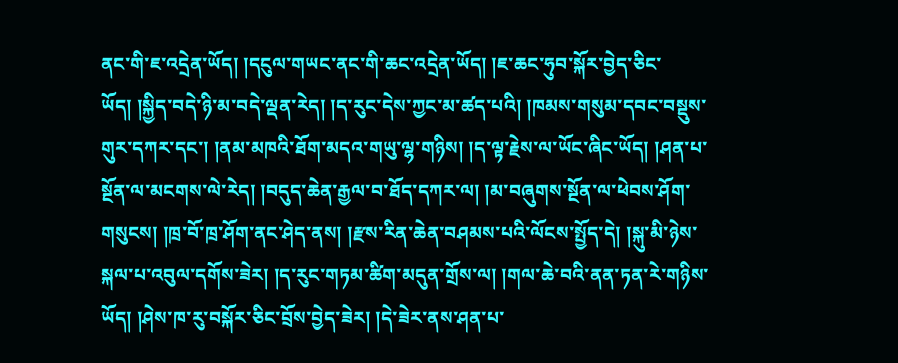ནང་གི་ཇ་འདྲེན་ཡོད། །དངུལ་གཡང་ནང་གི་ཆང་འདྲེན་ཡོད། །ཇ་ཆང་ཧུབ་སྐོར་བྱེད་ཅིང་ཡོད། །སྐྱིད་བདེ་ཉི་མ་བདེ་ལྡན་རེད། །ད་རུང་དེས་ཀྱང་མ་ཚད་པའི། །ཁམས་གསུམ་དབང་བསྡུས་གུར་དཀར་དང་། །ནམ་མཁའི་ཐོག་མདའ་གཡུ་ལྷ་གཉིས། །ད་ལྟ་རྗེས་ལ་ཡོང་ཞིང་ཡོད། །ཤན་པ་སྔོན་ལ་མངགས་ལེ་རེད། །བདུད་ཆེན་རྒྱལ་བ་ཐོད་དཀར་ལ། །མ་བཞུགས་སྔོན་ལ་ཕེབས་ཤོག་གསུངས། །ཁྲ་བོ་ཁྲ་ཤོག་ནང་ཤེད་ནས། །རྫས་རིན་ཆེན་བཤམས་པའི་ལོངས་སྤྱོད་དེ། །སྐུ་མི་ཉེས་སྐལ་པ་འབུལ་དགོས་ཟེར། །ད་རུང་གཏམ་ཚིག་མདུན་གྲོས་ལ། །གལ་ཆེ་བའི་ནན་ཏན་རེ་གཉིས་ཡོད། །ཤེས་ཁ་རུ་བསྐོར་ཅིང་བྲོས་བྱེད་ཟེར། །དེ་ཟེར་ནས་ཤན་པ་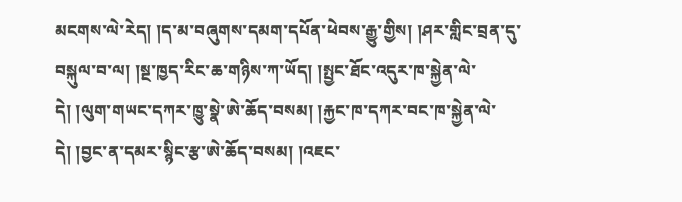མངགས་ལེ་རེད། །ད་མ་བཞུགས་དམག་དཔོན་ཕེབས་རྒྱུ་གྱིས། །ཤར་གླིང་བྲན་དུ་བསྐུལ་བ་ལ། །སྔ་ཁྱད་རིང་ཆ་གཉིས་ཀ་ཡོད། །སྤྱང་ཐོང་འདུར་ཁ་སྐྱེན་ལེ་དེ། །ལུག་གཡང་དཀར་ཁྱུ་སྣེ་ཨེ་ཆོད་བསམ། །རྐྱང་ཁ་དཀར་བང་ཁ་སྐྱེན་ལེ་དེ། །བྱང་ན་དམར་སྙིང་རྩ་ཨེ་ཆོད་བསམ། །འཇང་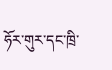ཧོར་གུར་དང་ཁྲི་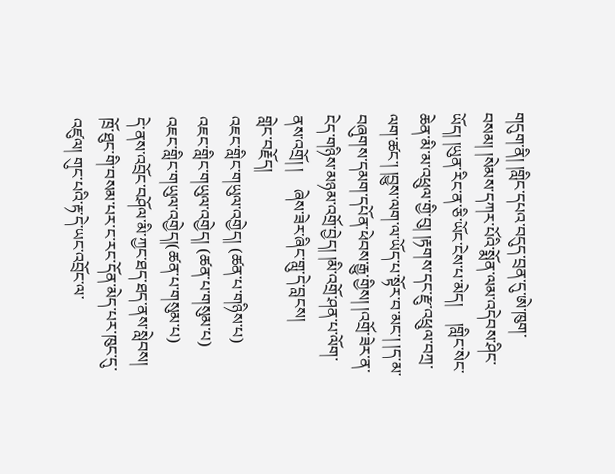གདུག་ནི། །གླིང་དཔའ་བདུད་བྲན་དུ་ཨེ་ཁུག་བསམ། །སེམས་དཀར་པོའི་སྨོན་ལམ་འདེབས་ཤིང་ཡོད། །ཡུན་རིང་ན་ཅི་ཡོང་ངེས་པ་མེད།    །གླིང་སེང་ཆེན་མི་མ་འཕྲུལ་གྱི་བུ། །རྟགས་དང་རྫུ་འཕྲུལ་བཀྲ་ལག་ཚང་། །བྱུས་ལག་ལ་ཡོད་པ་སྟོར་བ་མང་། །ད་མ་བཞུགས་དམག་དཔོན་ཕེབས་རྒྱུ་གྱིས། །འགྲོ་ཟེར་ན་ངེད་གཉིས་མཉམ་འགྲོ་བྱེད། །མི་འགྲོ་ཤན་པ་ལོག་ནས་འགྲོ། །    ཞེས་ཟེར་ཞིང་གླུ་དེ་བླངས།
གླེང་བརྗོད།
འཇང་གླིང་གཡུལ་འགྱེད། (ཚན་པ་གཉིས་པ)
འཇང་གླིང་གཡུལ་འགྱེད། (ཚན་པ་གསུམ་པ)
འཇང་གླིང་གཡུལ་འགྱེད།(ཚན་པ་གསུམ་པ)
དེ་ནས་འབྲོང་བཤོལ་མི་ཀྱང་ཐད་ཐད་ནས་སླེབས། ཁྲོ་ཐུང་གི་བསམ་པར་ང་རང་དོན་མེད་པར་ཁུང་དུ་འཛུལ། གུང་པའི་རྟ་དེ་ཡང་འབྲོང་ལ་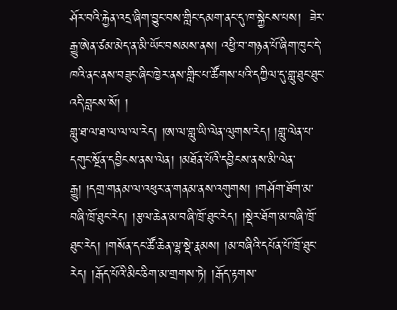ཤོར་བའི་རྐྱེན་འདྲ་ཞིག་བྱུང་བས་གླིང་དམག་ནང་དུ་ཁ་སྐྱེངས་པས།  ཟེར་རྒྱུ་ཨེན་ཙམ་མེད་ན་མི་ཡོང་བསམས་ནས། འཕྱི་བ་གཉན་པོ་ཞིག་ཁུང་དེ་ཁའི་ནང་ནས་བཟུང་ཞིང་ཁྱེར་ནས་གླིང་པ་ཚོགས་པའི་དཀྱིལ་དུ་གླུ་ཐུང་ཐུང་འདི་བླངས་སོ། །
གླུ་ཐ་ལ་ཐ་ལ་ལ་ལ་རེད། །ཨ་ལ་གླུ་ཡི་ལེན་ལུགས་རེད། །གླུ་ལེན་པ་དགུང་སྔོན་དབྱིངས་ནས་ལེན། །མཐོན་པོའི་དབྱིངས་ནས་མི་ལེན་རྒྱུ། །དགྲ་གནམ་ལ་འཕུར་ན་གནམ་ནས་འགུགས། །གཤོག་ཐོག་མ་བཞི་ཁྲོ་ཐུང་རེད། །རྩལ་ཆེན་མ་བཞི་ཁྲོ་ཐུང་རེད། །སྡེར་ཐོག་མ་བཞི་ཁྲོ་ཐུང་རེད། །གསོན་དང་ཚོ་ཆེན་ལྷ་སྡེ་རྣམས། །མ་བཞིའི་དཔོན་པོ་ཁྲོ་ཐུང་རེད། །རྒོད་པོའི་མིང་ཅིག་མ་གྲགས་ཏེ། །རྒོད་རྟགས་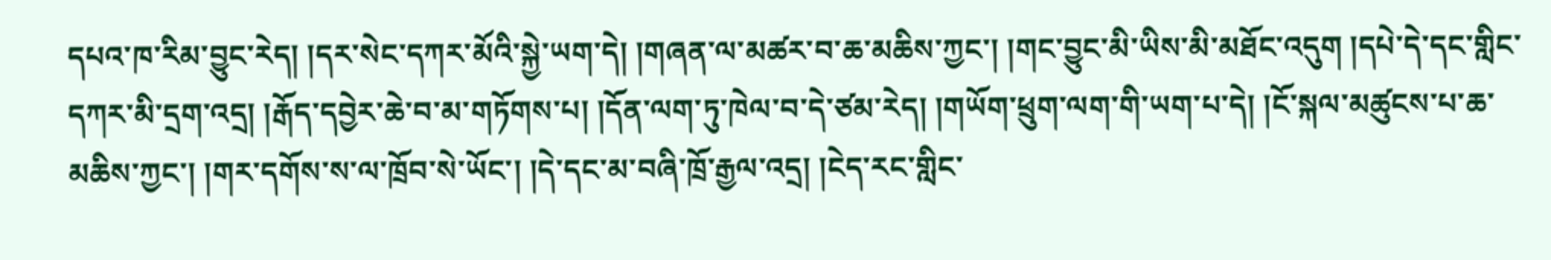དཔའ་ཁ་རིམ་བྱུང་རེད། །དར་སེང་དཀར་མོའི་སྐྱེ་ཡག་དེ། །གཞན་ལ་མཚར་བ་ཆ་མཆིས་ཀྱང་། །གང་བྱུང་མི་ཡིས་མི་མཐོང་འདུག །དཔེ་དེ་དང་གླིང་དཀར་མི་དྲག་འདྲ། །རྒོད་དབྱེར་ཆེ་བ་མ་གཏོགས་པ། །དོན་ལག་ཏུ་ཁེལ་བ་དེ་ཙམ་རེད། །གཡོག་ཕྲུག་ལག་གི་ཡག་པ་དེ། །ངོ་སྐལ་མཚུངས་པ་ཆ་མཆིས་ཀྱང་། །གར་དགོས་ས་ལ་ཁྲོབ་སེ་ཡོང་། །དེ་དང་མ་བཞི་ཁྲོ་རྒྱལ་འདྲ། །ངེད་རང་གླིང་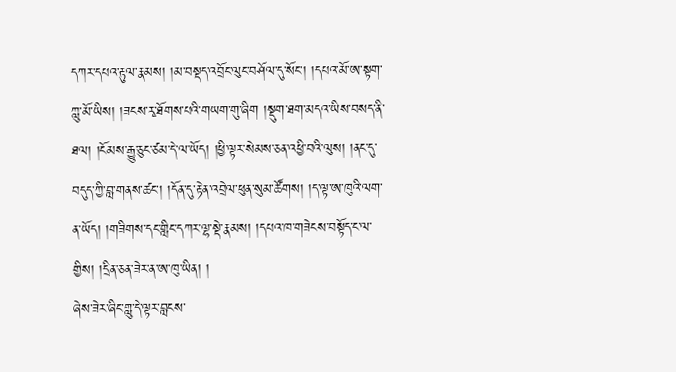དཀར་དཔའ་རྟུལ་རྣམས། །མ་བསྡད་འབྲོང་ལུང་བཤོལ་དུ་སོང་། །དཔའ་མོ་ཨ་སྟག་ཀླུ་མོ་ཡིས། །ཟངས་རྭ་ཐོགས་པའི་གཡག་གུ་ཞིག །སྡུག་ཐག་མདའ་ཡིས་བསད་ནི་ཐལ། །ངོམས་རྒྱུ་ཅུང་ཙམ་དེ་ལ་ཡོད། །ཕྱི་ལྟར་སེམས་ཅན་འཕྱི་བའི་ལུས། །ནང་དུ་བདུད་ཀྱི་བླ་གནས་ཚང་། །དོན་དུ་རྟེན་འབྲེལ་ཕུན་སུམ་ཚོགས། །ད་ལྟ་ཨ་ཁུའི་ལག་ན་ཡོད། །གཟིགས་དང་གླིང་དཀར་ལྷ་སྡེ་རྣམས། །དཔའ་ཁ་གཟེངས་བསྟོད་ང་ལ་གྱིས། །དྲིན་ཅན་ཟེར་ན་ཨ་ཁུ་ཡིན། །
ཞེས་ཟེར་ཞིང་གླུ་དེ་ལྟར་བླངས་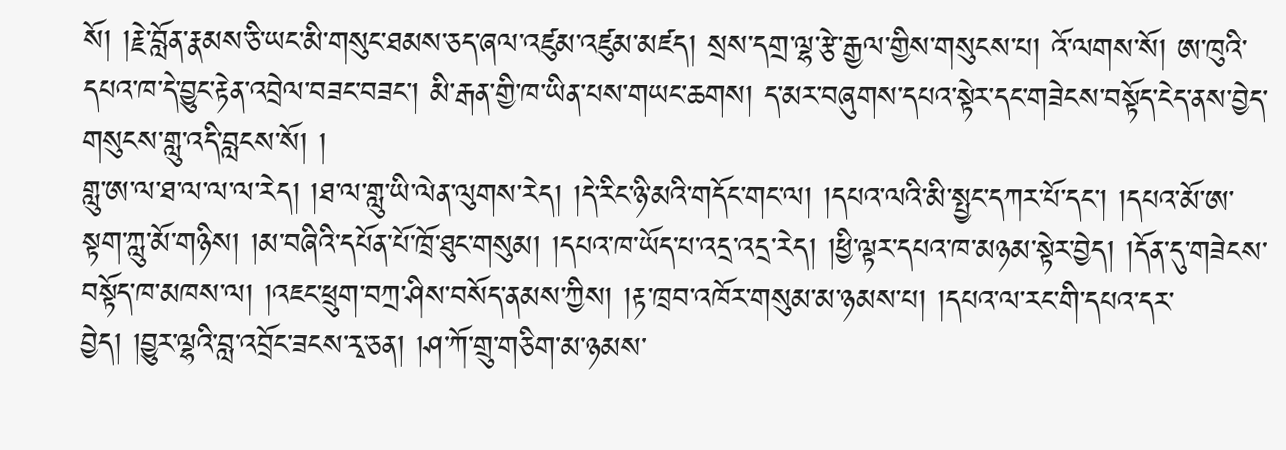སོ། །རྗེ་བློན་རྣམས་ཅི་ཡང་མི་གསུང་ཐམས་ཅད་ཞལ་འཛུམ་འཛུམ་མཛད། སྲས་དགྲ་ལྷ་རྩེ་རྒྱལ་གྱིས་གསུངས་པ། འོ་ལགས་སོ། ཨ་ཁུའི་དཔའ་ཁ་དེ་བྱུང་རྟེན་འབྲེལ་བཟང་བཟང་། མི་རྒན་གྱི་ཁ་ཡིན་པས་གཡང་ཆགས། ད་མར་བཞུགས་དཔའ་སྟེར་དང་གཟེངས་བསྟོད་ངེད་ནས་བྱེད་གསུངས་གླུ་འདི་བླངས་སོ། །
གླུ་ཨ་ལ་ཐ་ལ་ལ་ལ་རེད། །ཐ་ལ་གླུ་ཡི་ལེན་ལུགས་རེད། །དེ་རིང་ཉི་མའི་གདོང་གང་ལ། །དཔའ་ལའི་མི་སྤྱང་དཀར་པོ་དང་། །དཔའ་མོ་ཨ་སྟག་ཀླུ་མོ་གཉིས། །མ་བཞིའི་དཔོན་པོ་ཁྲོ་ཐུང་གསུམ། །དཔའ་ཁ་ཡོད་པ་འདྲ་འདྲ་རེད། །ཕྱི་ལྟར་དཔའ་ཁ་མཉམ་སྟེར་བྱེད། །དོན་དུ་གཟེངས་བསྟོད་ཁ་མཁས་ལ། །འཇང་ཕྲུག་བཀྲ་ཤིས་བསོད་ནམས་ཀྱིས། །རྟ་ཁྲབ་འཁོར་གསུམ་མ་ཉམས་པ། །དཔའ་ལ་རང་གི་དཔའ་དར་བྱེད། །བྱུར་ལྷའི་བླ་འབྲོང་ཟངས་རྭ་ཅན། །ཤ་ཀོ་གྲུ་གཅིག་མ་ཉམས་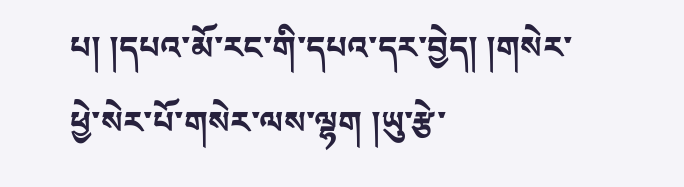པ། །དཔའ་མོ་རང་གི་དཔའ་དར་བྱེད། །གསེར་ཕྱེ་སེར་པོ་གསེར་ལས་ལྷག །ཡུ་རྩེ་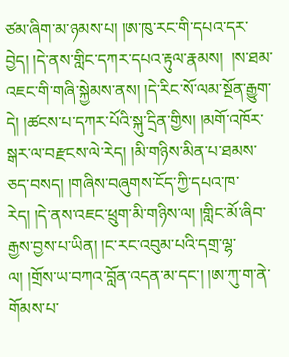ཙམ་ཞིག་མ་ཉམས་པ། །ཨ་ཁུ་རང་གི་དཔའ་དར་བྱེད། །དེ་ནས་གླིང་དཀར་དཔའ་རྟུལ་རྣམས།  །ས་ཐམ་འཇང་གི་གཞི་སྐྱེམས་ནས། །དེ་རིང་སོ་ལམ་སྔོན་རྒྱུག་དེ། །ཚངས་པ་དཀར་པོའི་སྐུ་དྲིན་གྱིས། །མགོ་འཁོར་སྒར་ལ་བརྫངས་ལེ་རེད། །མི་གཉིས་མིན་པ་ཐམས་ཅད་བསད། །གཞིས་བཞུགས་ངོད་ཀྱི་དཔའ་ཁ་རེད། །དེ་ནས་འཇང་ཕྲུག་མི་གཉིས་ལ། །གླིང་མོ་ཞིབ་རྒྱས་བྱས་པ་ཡིན། །ང་རང་འབུམ་པའི་དགྲ་ལྷ་ལ། །གྲོས་ཡ་བཀའ་བློན་འདན་མ་དང་། །ཨ་ཀུ་ག་ནེ་གོམས་པ་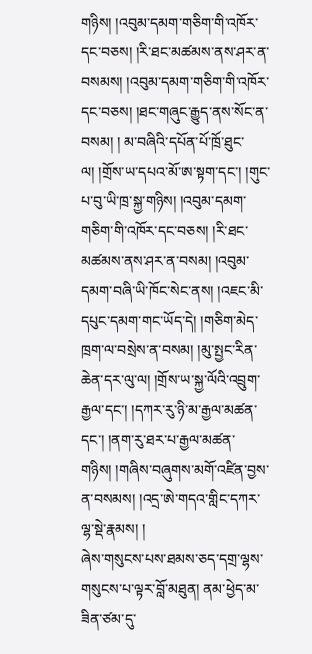གཉིས། །འབུམ་དམག་གཅིག་གི་འཁོར་དང་བཅས། །རི་ཐང་མཚམས་ནས་ཤར་ན་བསམས། །འབུམ་དམག་གཅིག་གི་འཁོར་དང་བཅས། །ཐང་གཞུང་རྒྱུད་ནས་སོང་ན་བསམ། ། མ་བཞིའི་དཔོན་པོ་ཁྲོ་ཐུང་ལ། །གྲོས་ཡ་དཔའ་མོ་ཨ་སྟག་དང་། །གུང་པ་བུ་ཡི་ཁྲ་སྐྱ་གཉིས། །འབུམ་དམག་གཅིག་གི་འཁོར་དང་བཅས། །རི་ཐང་མཚམས་ནས་ཤར་ན་བསམ། །འབུམ་དམག་བཞི་ཡི་ཁོང་སེང་ནས། །འཇང་མི་དཔུང་དམག་གང་ཡོད་དེ། །གཅིག་མེད་ཁྲག་ལ་བསྲེས་ན་བསམ། །མུ་སྤྱང་རིན་ཆེན་དར་ལུ་ལ། །གྲོས་ཡ་སྐྱ་ལོའི་འབྲུག་རྒྱལ་དང་། །དཀར་རུ་ཉི་མ་རྒྱལ་མཚན་དང་། །ནག་རུ་ཐར་པ་རྒྱལ་མཚན་གཉིས། །གཞིས་བཞུགས་མགོ་འཛིན་བྱས་ན་བསམས། །འདྲ་ཨེ་གདའ་གླིང་དཀར་ལྷ་སྡེ་རྣམས། །
ཞེས་གསུངས་པས་ཐམས་ཅད་དགྲ་ལྷས་གསུངས་པ་ལྟར་བློ་མཐུན། ནམ་ཕྱེད་མ་ཟིན་ཙམ་དུ་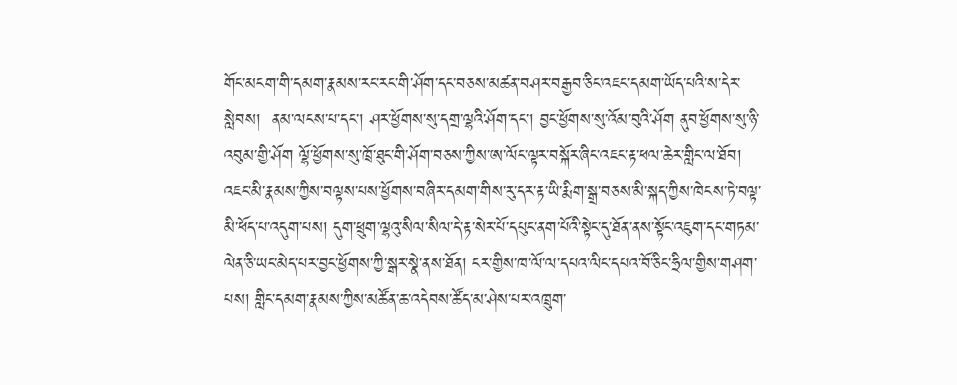གོང་མངག་གི་དམག་རྣམས་རང་རང་གི་ཤོག་དང་བཅས་མཚན་བཤར་བརྒྱབ་ཅིང་འཇང་དམག་ཡོད་པའི་ས་དེར་སླེབས།  ནམ་ལངས་པ་དང་། ཤར་ཕྱོགས་སུ་དགྲ་ལྷའི་ཤོག་དང་། བྱང་ཕྱོགས་སུ་འོམ་བུའི་ཤོག ནུབ་ཕྱོགས་སུ་ཉི་འབུམ་གྱི་ཤོག ལྷོ་ཕྱོགས་སུ་ཁྲོ་ཐུང་གི་ཤོག་བཅས་ཀྱིས་ཨ་ལོང་ལྟར་བསྐོར་ཞིང་འཇང་རྟ་ཕལ་ཆེར་གླིང་ལ་ཐོབ། འཇང་མི་རྣམས་ཀྱིས་བལྟས་པས་ཕྱོགས་བཞིར་དམག་གིས་རུ་དར་རྟ་ཡི་རྨིག་སྒྲ་བཅས་མི་སྐད་ཀྱིས་ཁེངས་ཏེ་བལྟ་མི་ཕོད་པ་འདུག་པས། དུག་ཕྲུག་ལྷའུ་སིལ་སིལ་དེ་རྟ་སེར་པོ་དཔུང་ནག་པོའི་སྟེང་དུ་ཐོན་ནས་སྟོང་འཇུག་དང་གཏམ་ལེན་ཅི་ཡང་མེད་པར་བྱང་ཕྱོགས་ཀྱི་སྒར་སྣེ་ནས་ཐོན། ངར་གྱིས་ཁ་ལོ་ལ་དཔའ་ལིང་དཔའ་བོ་ཅིང་ཧྲིལ་གྱིས་གཤག་པས། གླིང་དམག་རྣམས་ཀྱིས་མཚོན་ཆ་འདེབས་ཚོད་མ་ཤེས་པར་འཁྲུག་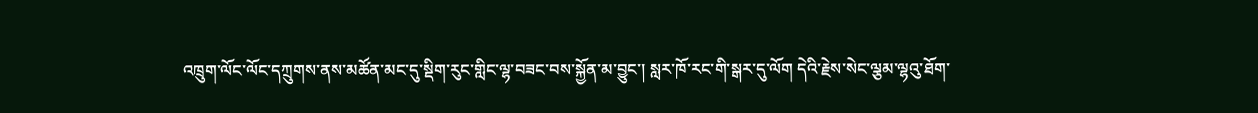འཁྲུག་ལོང་ལོང་དཀྲུགས་ནས་མཚོན་མང་དུ་སྡིག་རུང་གླིང་ལྷ་བཟང་བས་སྐྱོན་མ་བྱུང་། སླར་ཁོ་རང་གི་སྒར་དུ་ལོག དེའི་རྗེས་སེང་ལྕམ་ལྷའུ་ཐོག་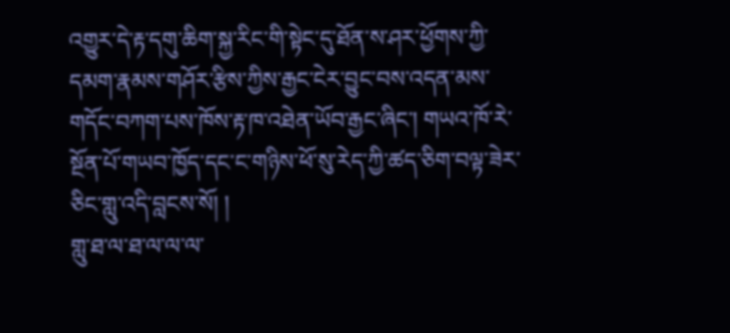འགྱུར་དེ་རྟ་དགུ་ཆིག་སྐྱ་རིང་གི་སྟེང་དུ་ཐོན་ས་ཤར་ཕྱོགས་ཀྱི་དམག་རྣམས་གཤོར་རྩིས་ཀྱིས་རྒྱང་ངེར་བྱུང་བས་འདན་མས་གདོང་བཀག་པས་ཁོས་རྟ་ཁ་འཐེན་ཡོབ་རྒྱང་ཞིང་། གཡའ་ཁོ་རེ་སྔོན་པོ་གཡབ་ཁྱོད་དང་ང་གཉིས་ཕོ་སུ་རེད་ཀྱི་ཚད་ཅིག་བལྟ་ཟེར་ཅིང་གླུ་འདི་བླངས་སོ། །
གླུ་ཐ་ལ་ཐ་ལ་ལ་ལ་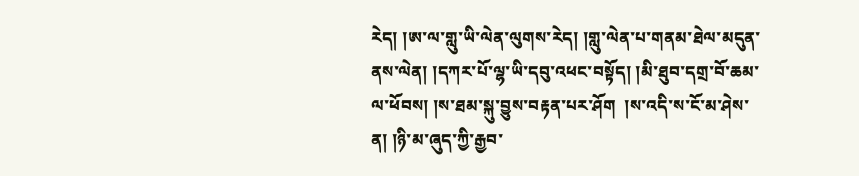རེད། །ཨ་ལ་གླུ་ཡི་ལེན་ལུགས་རེད། །གླུ་ལེན་པ་གནམ་ཐེལ་མདུན་ནས་ལེན། །དཀར་པོ་ལྷ་ཡི་དབུ་འཕང་བསྟོད། །མི་ཐུབ་དགྲ་བོ་ཆམ་ལ་ཕོབས། །ས་ཐམ་སྐུ་བྱུས་བརྟན་པར་ཤོག  །ས་འདི་ས་ངོ་མ་ཤེས་ན། །ཉི་མ་ཞུད་ཀྱི་རྒྱབ་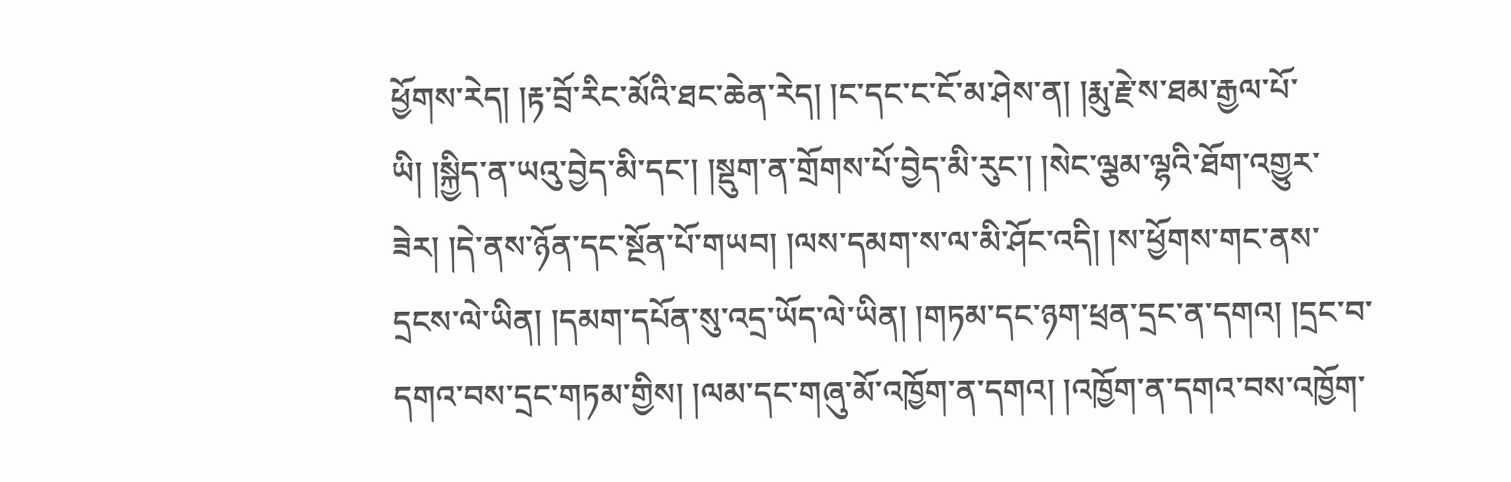ཕྱོགས་རེད། །རྟ་བྲོ་རིང་མོའི་ཐང་ཆེན་རེད། །ང་དང་ང་ངོ་མ་ཤེས་ན། །རྨུ་རྗེ་ས་ཐམ་རྒྱལ་པོ་ཡི། །སྐྱིད་ན་ཡའུ་བྱེད་མི་དང་། །སྡུག་ན་གྲོགས་པོ་བྱེད་མི་རུང་། །སེང་ལྕམ་ལྷའི་ཐོག་འགྱུར་ཟེར། །དེ་ནས་ཉོན་དང་སྔོན་པོ་གཡབ། །ལས་དམག་ས་ལ་མི་ཤོང་འདི། །ས་ཕྱོགས་གང་ནས་དྲངས་ལེ་ཡིན། །དམག་དཔོན་སུ་འདྲ་ཡོད་ལེ་ཡིན། །གཏམ་དང་ཉག་ཕྲན་དྲང་ན་དགའ། །དྲང་བ་དགའ་བས་དྲང་གཏམ་གྱིས། །ལམ་དང་གཞུ་མོ་འཁྱོག་ན་དགའ། །འཁྱོག་ན་དགའ་བས་འཁྱོག་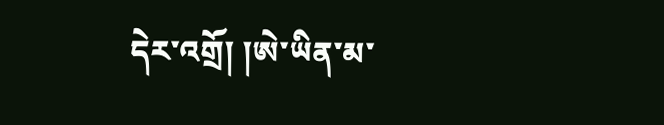དེར་འགྲོ། །ཨེ་ཡིན་མ་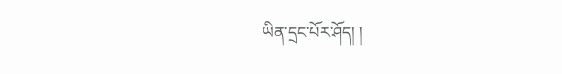ཡིན་དྲང་པོར་ཤོད། །